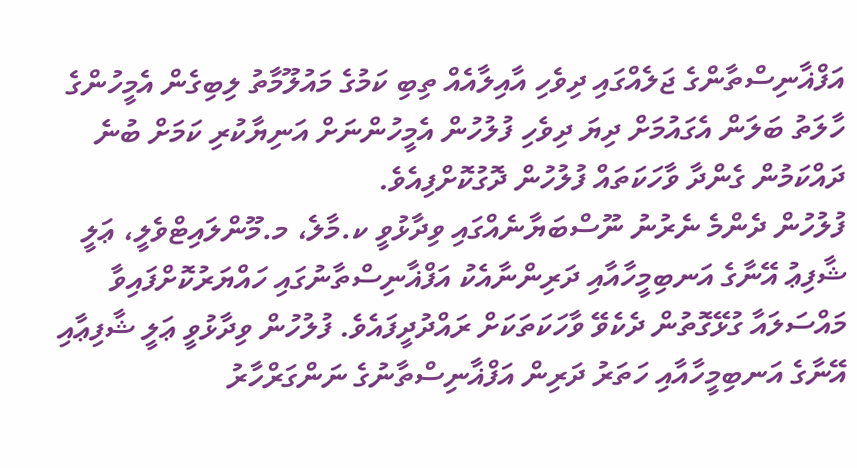އަފްޣާނިސްތާންގެ ޖަލެއްގައި ދިވެހި އާއިލާއެއް ތިބި ކަމުގެ މައުލޫމާތު ލިބިގެން އެމީހުންގެ ހާލަތު ބަލަން އެގައުމަށް ދިޔަ ދިވެހި ފުލުހުން އެމީހުންނަށް އަނިޔާކުރި ކަމަށް ބުނެ ދައްކަމުން ގެންދާ ވާހަކަތައް ފުލުހުން ދޮގުކޮށްފިއެވެ.
ފުލުހުން ދެންމެ ނެރުނު ނޫސްބަޔާނެއްގައި ވިދާޅުވީ ކ.މާލެ، މ.މޫންލައިޓްވެލީ، ޢަލީ ޝާފިޢު އޭނާގެ އަނބިމީހާއާއި ދަރިންނާއެކު އަފްޣާނިސްތާނުގައި ހައްޔަރުކޮށްފައިވާ މައްސަލައާ ގުޅޭގޮތުން ދެކެވޭ ވާހަކަތަކަށް ރައްދުދީފައެވެ. ފުލުހުން ވިދާޅުވީ ޢަލީ ޝާފިޢާއި އޭނާގެ އަނބިމީހާއާއި ހަތަރު ދަރިން އަފްޣާނިސްތާނުގެ ނަންގަރްހާރު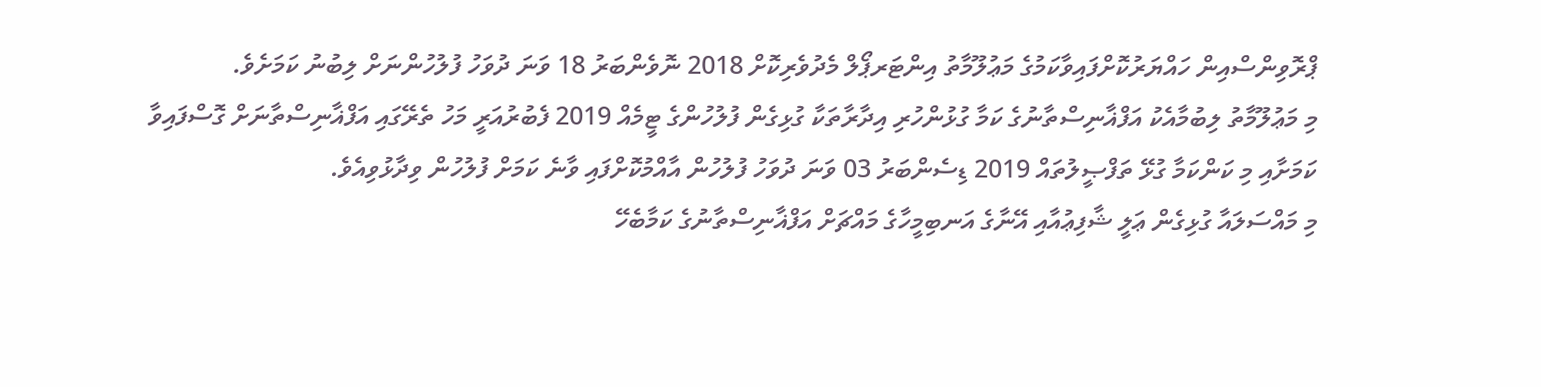ޕްރޮވިންސްއިން ހައްޔަރުކޮށްފައިވާކަމުގެ މަޢުލޫމާތު އިންޓަރޕޯލް މެދުވެރިކޮށް 2018 ނޮވެންބަރު 18 ވަނަ ދުވަހު ފުލުހުންނަށް ލިބުނު ކަމަށެވެ.
މި މަޢުލޫމާތު ލިބުމާއެކު އަފްޣާނިސްތާނުގެ ކަމާ ގުޅުންހުރި އިދާރާތަކާ ގުޅިގެން ފުލުހުންގެ ޓީމެއް 2019 ފެބުރުއަރީ މަހު ތެރޭގައި އަފްޣާނިސްތާނަށް ގޮސްފައިވާ ކަމަށާއި މި ކަންކަމާ ގުޅޭ ތަފްޞީލުތައް 2019 ޑިސެންބަރު 03 ވަނަ ދުވަހު ފުލުހުން އާއްމުކޮށްފައި ވާނެ ކަމަށް ފުލުހުން ވިދާޅުވިއެވެ.
މި މައްސަލައާ ގުޅިގެން ޢަލީ ޝާފިޢުއާއި އޭނާގެ އަނބިމީހާގެ މައްޗަށް އަފްޣާނިސްތާނުގެ ކަމާބެހޭ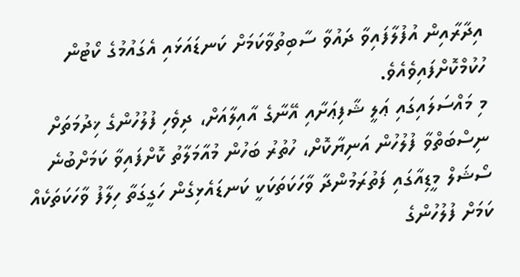އިދާރާއިން އުފުލާފައިވާ ދައުވާ ސާބިތުވާކަމަށް ކަނޑައަޅައި އެގައުމުގެ ކޯޓުން ހުކުމްކޮށްފައިވެއެވެ.
މި މައްސަލައިގައި ޢަލީ ޝާފިޢަށާއި އޭނާގެ އާއިލާއަށް، ދިވެހި ފުލުހުންގެ ޚިދުމަތަށް ނިސްބަތްވާ ފުލުހުން އަނިޔާކޮށް، ހުތުރު ބަހުން މުއާމަލާތު ކޮށްފައިވާ ކަމަށްބުނެ ސޯޝަލް މީޑިއާގައި ފަތުރަމުންދާ ވާހަކަތަކަކީ ކަނޑައެޅިގެން ހަގީގަތާ ހިލާފު ވާހަކަތަކެއް ކަމަށް ފުލުހުންގެ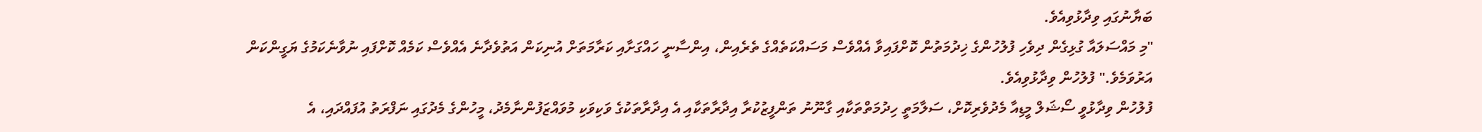ބަޔާނުގައި ވިދާޅުވިއެވެ.
"މި މައްސަލައާ ގުޅިގެން ދިވެހި ފުލުހުންގެ ޚިދުމަތުން ކޮށްފައިވާ އެއްވެސް މަސައްކަތެއްގެ ތެރެއިން، އިންސާނީ ހައްގަށާއި ކަރާމަތަށް އުނިކަން އަތުވެދާނެ އެއްވެސް ކަމެއް ކޮށްފައި ނުވާނެކަމުގެ ޔަގީންކަން އަރުވަމެވެ." ފުލުހުން ވިދާޅުވިއެވެ.
ފުލުހުން ވިދާޅުވީ ސޯޝަލް މީޑިއާ މެދުވެރިކޮށް، ސަލާމަތީ ހިދުމަތްތަކާއި ގާނޫނު ތަންފީޒުކުރާ އިދާރާތަކާއި އެ އިދާރާތަކުގެ ވަކިވަކި މުވައްޒަފުންނާމެދު، މީހުންގެ މެދުގައި ނަފްރަތު އުފައްދައި، އެ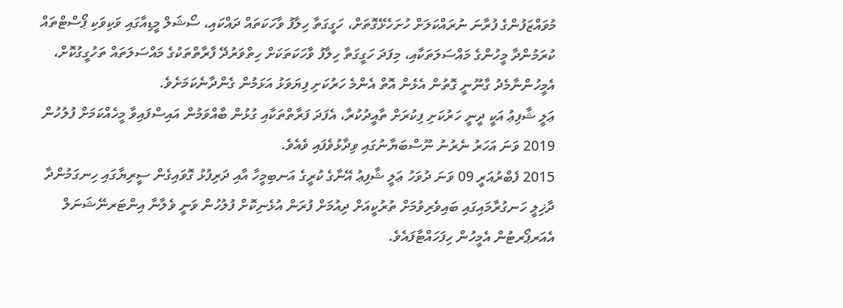މުވައްޒަފުންގެ ފުރާނަ ނުރައްކަލަށް ހުށަހެޅޭގޮތަށް، ހަގީގަތާ ހިލާފު ވާހަކަތައް ދައްކައި، ސޯޝަލް މީޑިއާގައި ވަކިވަކި ޕޯސްޓްތައް ކުރަމުންދާ މީހުންގެ މައްސަލަތަކާއި، މިފަދަ ހަގީގަތާ ހިލާފު ވާހަކަތަކަށް ހިތްވަރުދޭ ފާރާތްތަކުގެ މައްސަލަތައް ތަހުގީގުކޮށް، އެމީހުންނާމެދު ގާނޫނީ ގޮތުން އެޅެން އޮތް އެންމެ ހަރުކަށި ފިޔަވަޅު އަޅަމުން ގެންދާނެކަމަށެވެ.
ޢަލީ ޝާފިޢު އަކީ ދީނީ ހަރުކަށި ފިކުރަށް ތާއީދުކުރާ، އެފަދަ ފަރާތްތަކާއި ގުޅުން ބާއްވަމުން އައިސްފައިވާ މީހެއްކަމަށް ފުލުހުން 2019 ވަނަ އަހަރު ނެރުނު ނޫސްބަޔާނުގައި ވިދާޅުވެފައި ވެއެވެ.
2015 ފެބްރުއަރީ 09 ވަނަ ދުވަހު ޢަލީ ޝާފިޢު އޭނާގެ ކުރީގެ އަނބިމީހާ އާއި ދަރިފުޅު ގޮވައިގެން ސީރިޔާގައި ހިނގަމުންދާ ދާޚިލީ ހަނގުރާމައިގައި ބައިވެރިވުމަށް ތުރުކީއަށް ދިއުމަށް ފުރަން އުޅެނިކޮށް ފުލުހުން ވަނީ ވެލާނާ އިންޓަރނޭޝަނަލް އެއަރޕޯރޓުން އެމީހުން ހިފަހައްޓާފައެވެ.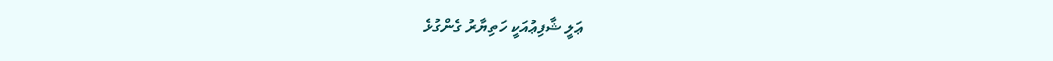ޢަލީ ޝާފިޢުއަކީ ހަތިޔާރު ގެންގުޅެ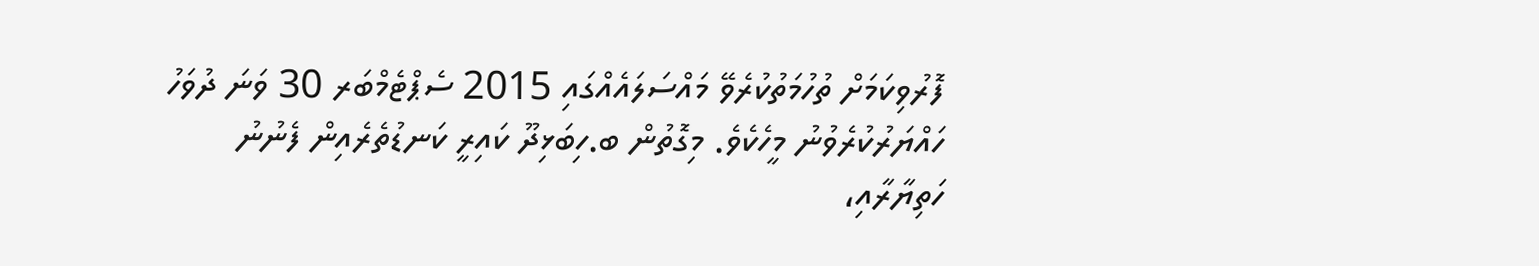ފޮރުވިކަމަށް ތުހުމަތުކުރެވޭ މައްސަލައެއްގައި 2015 ސެޕްޓެމްބަރ 30 ވަނަ ދުވަހު ހައްޔަރުކުރެވުނު މީހެކެވެ. މިގޮތުން ބ.ހިބަޅިދޫ ކައިރީ ކަނޑުތެރެއިން ފެނުނު ހަތިޔާރާއި،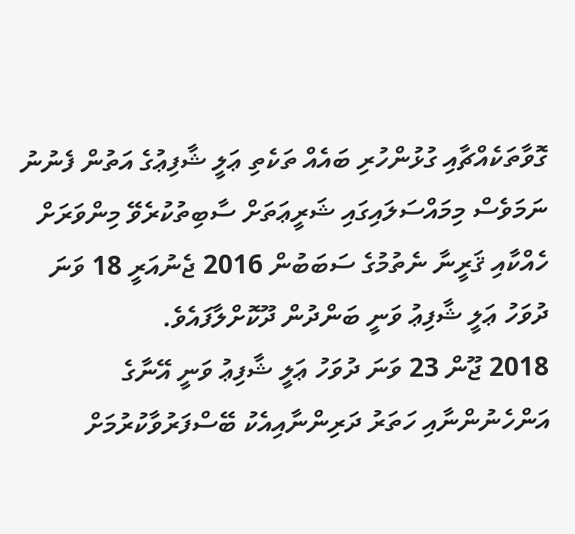ގޮވާތަކެއްޗާއި ގުޅުންހުރި ބައެއް ތަކެތި ޢަލީ ޝާފިޢުގެ އަތުން ފެނުނު ނަމަވެސް މިމައްސަލައިގައި ޝަރީޢަތަށް ސާބިތުކުރެވޭ މިންވަރަށް ހެއްކާއި ޤަރީނާ ނެތުމުގެ ސަބަބުން 2016 ޖެނުއަރީ 18 ވަނަ ދުވަހު ޢަލީ ޝާފިޢު ވަނީ ބަންދުން ދޫކޮށްލާފައެވެ.
2018 ޖޫން 23 ވަނަ ދުވަހު ޢަލީ ޝާފިޢު ވަނީ އޭނާގެ އަންހެނުންނާއި ހަތަރު ދަރިންނާއިއެކު ބޭސްފަރުވާކުރުމަށް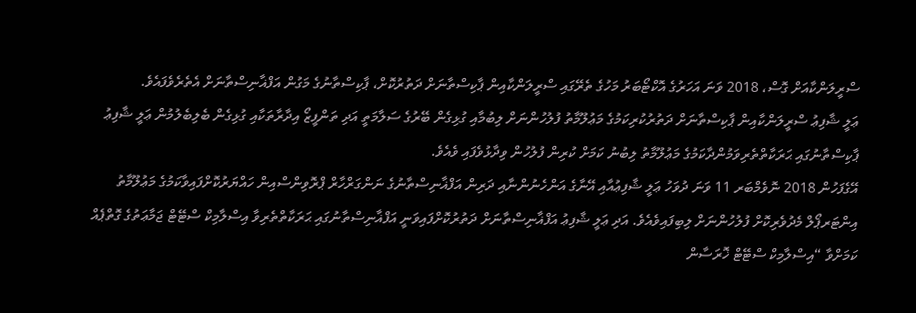ސްރީލަންކާއަށް ގޮސް، 2018 ވަނަ އަހަރުގެ އޮކްޓޯބަރު މަހުގެ ތެރޭގައި ސްރީލަންކާއިން ޕާކިސްތާނަށް ދަތުރުކޮށް، ޕާކިސްތާނުގެ މަގުން އަފްޣާނިސްތާނަށް އެތެރެވެފައެވެ.
ޢަލީ ޝާފިޢު ސްރީލަންކާއިން ޕާކިސްތާނަށް ދަތުރުކުރިކަމުގެ މަޢުލޫމާތު ފުލުހުންނަށް ލިބުމާއި ގުޅިގެން ބޭރުގެ ސަލާމަތީ އަދި ތަންފީޒޯ އިދާރާތަކާއި ގުޅިގެން ބެލިބެލުމުން ޢަލީ ޝާފިޢު ޕާކިސްތާނުގައި ޙަރަކާތްތެރިވަމުންދާކަމުގެ މަޢުލޫމާތު ލިބުނު ކަމަށް ކުރިން ފުލުހުން ވިދާޅުވެފައި ވެއެވެ.
އޭގެފަހުން 2018 ނޮވެމްބަރ 11 ވަނަ ދުވަހު ޢަލީ ޝާފިޢުއާއި އޭނާގެ އަންހެނުންނާއި ދަރިން އަފްޣާނިސްތާނުގެ ނަންގަރްހާރް ޕްރޮވިންސްއިން ހައްޔަރުކޮށްފައިވާކަމުގެ މަޢުލޫމާތު އިންޓަރޕޯލް މެދުވެރިކޮށް ފުލުހުންނަށް ލިބިފައިވެއެވެ. އަދި ޢަލީ ޝާފިޢު އަފްޣާނިސްތާނަށް ދަތުރުކޮށްފައިވަނީ އަފްޣާނިސްތާނުގައި ޙަރަކާތްތެރިވާ އިސްލާމިކް ސްޓޭޓް ޖަމާޢަތުގެ ގޮތްޕެއް ކަމަށްވާ “އިސްލާމިކް ސްޓޭޓް ޚޮރަސާން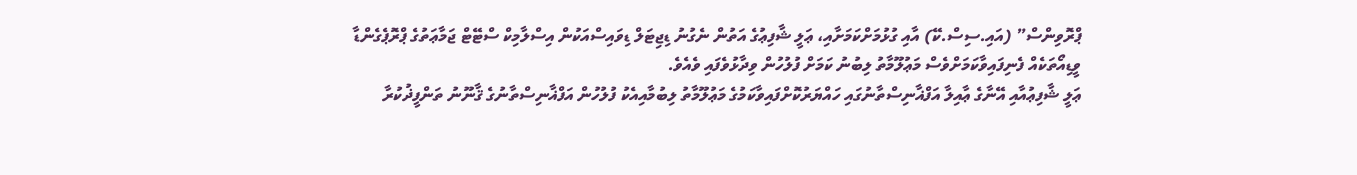ޕްރޮވިންސް” (އައި.ސިސް.ކޭ) އާއި ގުޅުމަށްކަމަށާއި، ޢަލީ ޝާފިޢުގެ އަތުން ނެގުނު ޑިޖިޓަލް ޑިވައިސްއަކުން އިސްލާމިކް ސްޓޭޓް ޖަމާޢަތުގެ ޕްރޮޕެގެންޑާ ވީޑިއޯތަކެއް ފެނިފައިވާކަމަށްވެސް މަޢުލޫމާތު ލިބުނު ކަމަށް ފުލުހުން ވިދާޅުވެފައި ވެއެވެ.
ޢަލީ ޝާފިޢުއާއި އޭނާގެ ޢާއިލާ އަފްޣާނިސްތާނުގައި ހައްޔަރުކޮށްފައިވާކަމުގެ މަޢުލޫމާތު ލިބުމާއިއެކު ފުލުހުން އަފްޣާނިސްތާނުގެ ޤާނޫނު ތަންފީޛުކުރާ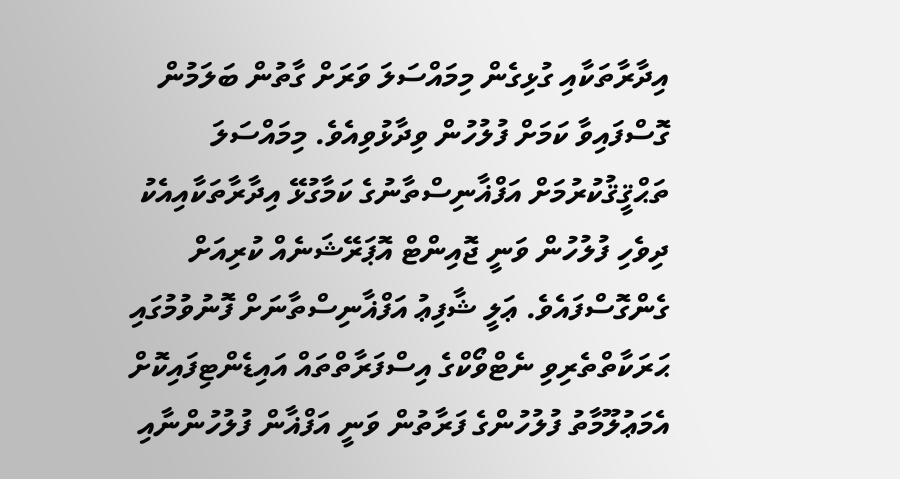އިދާރާތަކާއި ގުޅިގެން މިމައްސަލަ ވަރަށް ގާތުން ބަލަމުން ގޮސްފައިވާ ކަމަށް ފުލުހުން ވިދާޅުވިއެވެ. މިމައްސަލަ ތަޙްޤީޤުކުރުމަށް އަފްޣާނިސްތާނުގެ ކަމާގުޅޭ އިދާރާތަކާއިއެކު ދިވެހި ފުލުހުން ވަނީ ޖޮއިންޓް އޮޕަރޭޝަނެއް ކުރިއަށް ގެންގޮސްފައެވެ. ޢަލީ ޝާފިޢު އަފްޣާނިސްތާނަށް ފޮނުވުމުގައި ޙަރަކާތްތެރިވި ނެޓްވޯކްގެ އިސްފަރާތްތައް އައިޑެންޓިފައިކޮށް އެމަޢުލޫމާތު ފުލުހުންގެ ފަރާތުން ވަނީ އަފްޣާން ފުލުހުންނާއި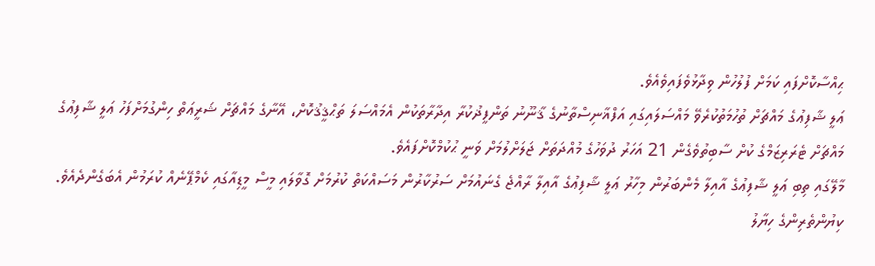ޙިއްސާކޮށްފައި ކަމަށް ފުލުހުން ވިދާޅުވެފައިވެއެވެ.
ޢަލީ ޝާފިޢުގެ މައްޗަށް ތުހުމަތުކުރެވޭ މައްސަލައިގައި އަފްޣާނިސްތާނުގެ ޤާނޫނު ތަންފީޛުކުރާ އިދާރާތަކުން އެމައްސަލަ ތަޙްޤީޤުކޮށް، އޭނާގެ މައްޗަށް ޝަރީޢަތް ހިންގުމަށްފަހު ޢަލީ ޝާފިޢުގެ މައްޗަށް ޓެރަރިޒަމްގެ ކުށް ސާބިތުވެގެން 21 އަހަރު ދުވަހުގެ މުއްދަތަށް ޖަލަށްލުމަށް ވަނީ ޙުކުމްކޮށްފައެވެ.
މާލޭގައި ތިބި ޢަލީ ޝާފިޢުގެ އާއިލާ މެންބަރުން މިހާރު ޢަލީ ޝާފިޢުގެ އާއިލާ ރާއްޖެ ގެނައުމަށް ސަރުކާރުން މަސައްކަތް ކުރުމަށް ގޮވާލައި މީސް މީޑިއާގައި ކެމްޕޭނެއް ކުރަމުން އެބަގެންދެއެވެ.
ކިޔުންތެރިންގެ ހިޔާލު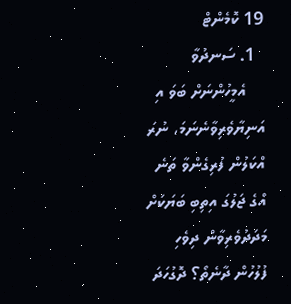19 ކޮމެންޓް
  1. ސަނދުވާ
    އެމީހުންނަށް ބަވަ އި އަނިޔާވެރިވާނެނަމަ، ނުރަ އްކަލުން ފުރިގެންވާ ތަނެ އްގެ ޖަލުގަ އިތިބި ބަޔަކަށް މަދަދުވެރިވާން ދިވެހި ފުލުހުން ދާނެތޯ؟ ދޮގުހަދަ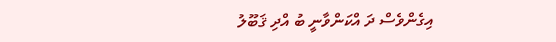އިގެންވެސް ދަ އްކަންވާނީ ބު އްދި ޤަބޫލު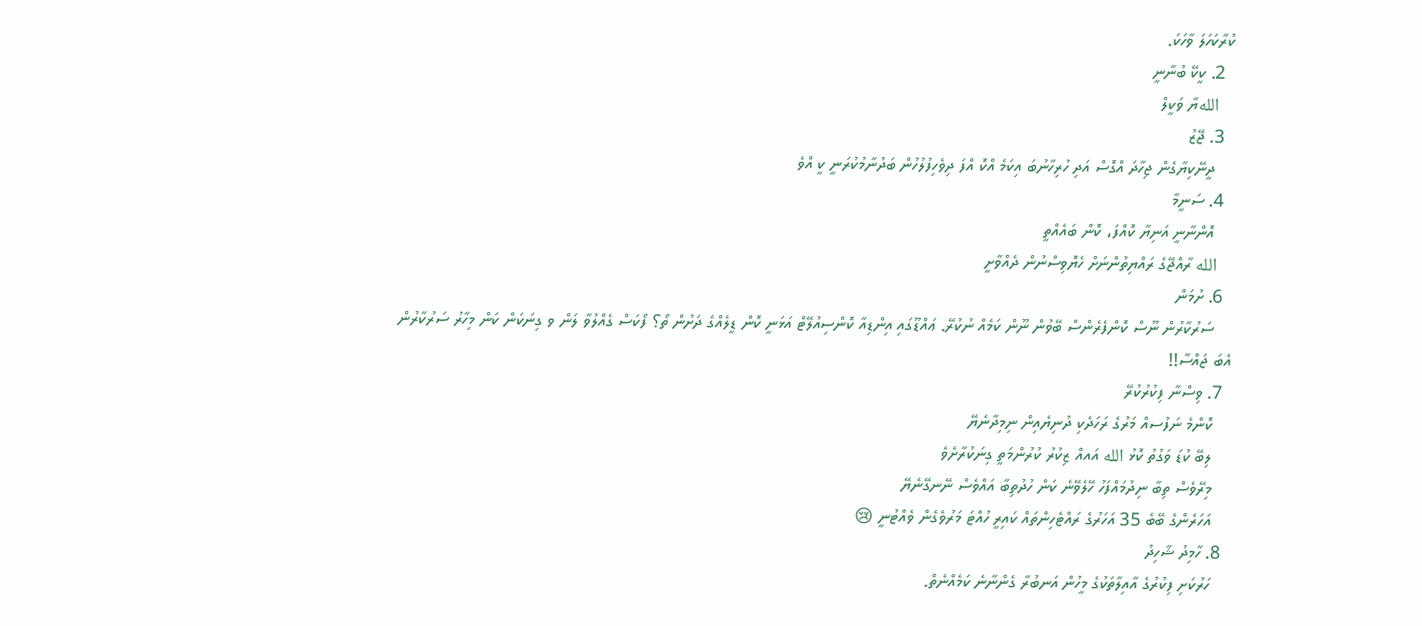ކުރާކަހަލަ ވާހަކަ.
  2. ކީކޭ ބުނާނީ
    اللهޔާ ވަކީލް
  3. ޖޭޒު
    ދީނޭކިޔާގެން ޖިހާދަ އްގޮސް އަދި ހުރިހާނުބަ އިކަމެ އްކޮ އްފަ ދިވެހިފުލުހުން ބަދުނާމުކުރަނީ ކީ އްވެ
  4. ސަނީމާ
    އޮންނާނީ އަނިޔާ ކޮއްފަ، ކޮން ބައެއްތީ
    الله ރާއްޖޭގެ ރައްޔިތުންނަށް ހެޔޮވިސްނުން ދެއްވާށީ
  6. ށުމަން
    ސަރުކާރުން ނޫސް ކޮންފެރެންސް ބޭވުން ނޫން ކަމެއް ނުކުރޭ. ޢައްޑޫގައި އިންޑިއާ ކޮންސިއުލޭޓް އަޅަނީ ކޮން ޑީލެއްގެ ދަށުން ތޯ؟ ފޯކަސް ގެއްލުވާ ލަން ވ ގިނަކަން ކަން މިހާރު ސަރުކާރުން އެބަ ޖައްސާ!!
  7. ވިސްނާ ފިކުރުކުރޭ
    ކޮންމެ ނަފުސއް މަރުގެ ރަހަދެކި ދުނިޔެއިން ނިމިދާނެޔޭ
    ލިބޭ ކުޑަ ވަގުތު ކޮޅު الله އައއް ޒިކުރު ކުރުންމަތީ ގިނަކުރާށެވެ
    މިރޭވެސް ތިބާ ނިދުމައްފަހު ހޭލެވޭނެ ކަން ހުދުތިބާ އައްވެސް ނޭނގޭނެޔޭ
    އަހަރެންގެ ބޭބެ 35 އަހަރުގެ ރައްޓެހިންތައް ކައިރީ ހުއްޓަ މަރުވެގެން ވެއްޓުނީ 😢
  8. ހާމިދު ޝާހިދު
    ހަރުކަށި ފިކުރުގެ އާއިލާތަކުގެ މީހުން އަނބުރާ ގެންނާނެ ކަމެއްނެތް.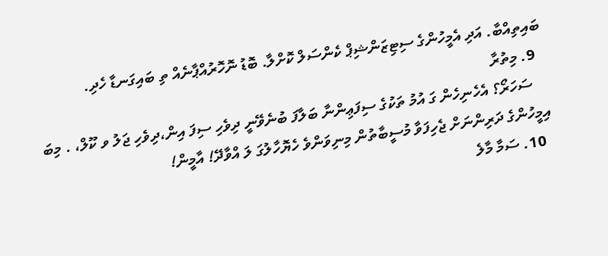ބައިތިއްބާ. އަދި އެމީހުންގެ ސިޓިޒަންޝިޕް ކެންސަލް ކޮށްލާ. ބޮޑު ނޮހޮރުއްޕާނެއް ތި ބައިގަނޑާ ހެދި.
  9. މިތުރާ
    ސަހަރޯ؟ އެހެނިހެން ގަ އުމު ތަކުގެ ސިފަޢިންނާ ބަލާފަ ބުނެވޭނީ ދިވެހި ސިފަ އިން،ދިވެހި ޖަލު ވ ކޫލް، . މިބަ އިމީހުންގެ ދަރިންނަށް ޖެހިފަވާ މުސީބާތުން މިނިވަންވެ ހެޔޮހާލުގަ ލަ އްވާދޭ! އާމީން!
  10. ސަމާ މާލެ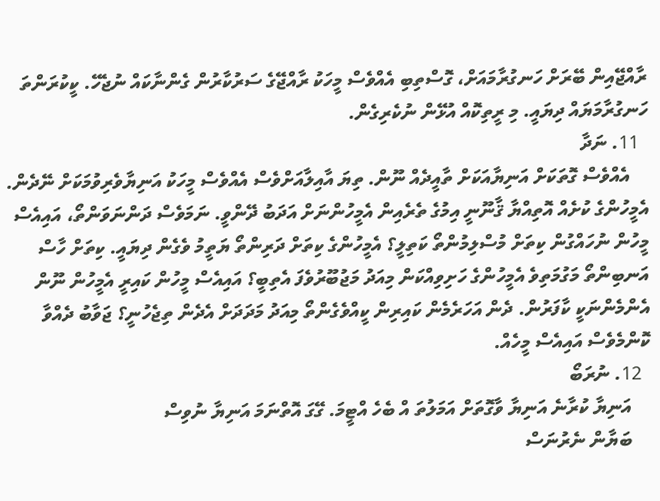ރާއްޖޭއިން ބޭރަށް ހަނގުރާމައަށް، ގޮސްތިބި އެއްވެސް މީހަކު ރާއްޖޭގެ ސަރުކާރުން ގެންނާކައް ނުޖެހޭ. ކީކުރަންތަ ހަނގުރާމަޔައް ދިޔައީ. މި ރީތިކޮއް އުޅޭން ނުކެރިގެން.
  11. ނަދާ
    އެއްވެސް ގޮތަކަށް އަނިޔާއަކަށް ތާއީދެއް ނޫން. ތިޔަ އާއިލާއަށްވެސް އެއްވެސް މީހަކު އަނިޔާވެރިވުމަކަށް ނޭދެން. އެމީހުންގެ ކުށެއް އޮތިއްޔާ ޤާނޫނީ އިމުގެ ތެރެއިން އެމީހުންނަށް އަދަބު ދޭންވީ. ނަމަވެސް ދަންނަވަންތޯ، އައިއެސް މީހުން ނުހައްގުން ކިތަށް މުސްލިމުންތޯ ކަތިލީ؟ އެމީހުންގެ ކިތަށް ދަރިންތޯ ޔަތީމު ވެގެން ދިޔައީ. ކިތަށް ހާސް އަނބިންތޯ މަގުމަތިވެ އެމީހުންގެ ހަށިވިއްކަން މިއަދު މަޖުބޫރުވެފަ އެތިބީ؟ އައިއެސް މީހުން ކައިރީ އެމީހުން ނޫން އެންމެންނަކީ ކާފަރުން. ދެން އަހަރެމެން ކައިރިން ކީއްވެގެންތޯ މިއަދު މަދަދަށް އެދެން ތިޖެހުނީ؟ ޖަވާބު ދެއްވާ ކޮންމެވެސް އައިއެސް މީހެއް.
  12. ނުރަބޯ
    އަނިޔާ ކުރާނެ އަނިޔާ ވާގޮތަށް އަމަލުތަ އް ބެހެ އްޓީމަ. ގޭގަ އޮތްނަމަ އަނިޔާ ނުވިސް
    ބަޔާން ނެރުނަސް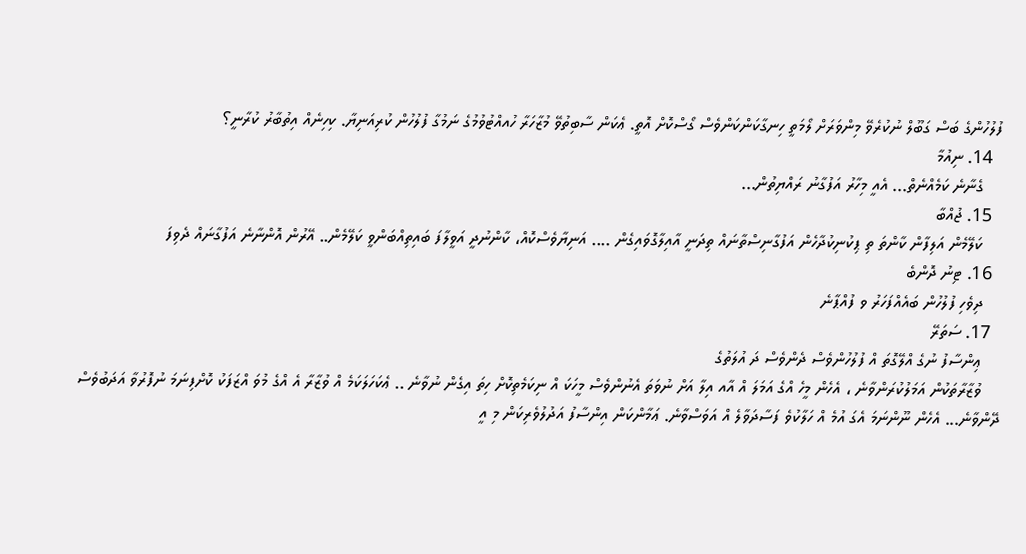ފުލުހުންގެ ބަސް ގަބޫލް ނުކުރެވޭ މިންވަރަށް ލޯމަތީ ހިނގާކަންކަންވެސް ގޯސްކޮށް އޮތީ. ޢެކަން ސާބިތުވޭ މުޒާހަރާ ހުއއްޓުވުމުގެ ނަމުގާ ފުލުހުން ކުރިއަނިޔާ. ކިހިނެއް އިތުބާރު ކުރާނީ؟
  14. ނިއުމާ
    ގެނާނެ ކަމެއްނެތް... އެއީ މިހާރު އަފުގާނު ރައްޔިތުން...
  15. ޖުއްބާ
    ކަލޭމެން އަލިފާން ކާންތަ ތި ޕިކުނިކުދާހެން އަފުގާނިސްތާނައް ތިދަނީ އާއިލާގޮވައިގެން .... އަނިޔާވެސްކޮއް، ކާންނުދީ އަވީލާފަ ބައިތިއްބަންވީ ކަލޭމެން.. އޭރުން އޮންނާނެ އަފުގާނައް ދެވިފަ
  16. ޓިނު ދޮންބެ
    ދިވެހި ފުލުހުން ބައެއްފަހަރު ވ ފުއްޕާނެ
  17. ސަތަރޭ
    ޢިންސާފު ނުގެ އްލޭގޮތަ އް ފުލުހުންވެސް ދެންވެސް ދަ އުލަތުގެ
    ވުޒާރާތަކުން އަމަލުކުރަންވާނެ ، އެހެން މީހެ އްގެ އަމަލަ އް އާއ އިލާ އަށް ނުވަތަ އެނުންވެސް މީހަކަ އް ނިކަމެތިކޮށް ހިތަ އިގެން ނުވާނެ .. ޢެކަހަލަކަމެ އް ވުޒާރާ އެ އްގެ މުވަ އްޒަފަކު ކޮށްފިނަމަ ނުފޮރުވާ އަދަބުވެސް ދޭންވާނެ... އެހެން ނޫންނަމަ އެގަ އުމެ އް ހަލާކުވެ ފަސާދަވާލެ އް އަވަސްވާނެ. ޢަމާންކަން އިންސާފު އަދުލުވެރިކަން މި އީ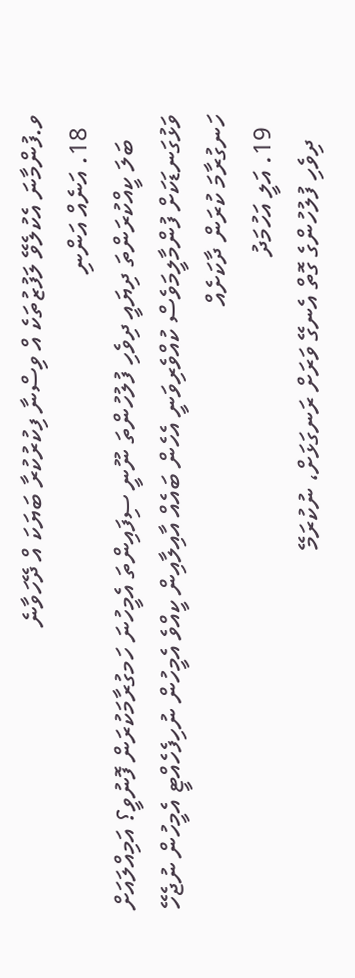ވ.ފުންމާނަ އެކުލެވޭ ލަފުޒުތަކެ އް ވިސްނާ ފިކުރުކުރާ ބަޔަކަ އް ދޭހަވާނެ
  18. އަނެއް އަންނި
    ބަލަ ކީއްކުރަންތަ ދިޔައީ ދިވެހި ފުލުހުންތަ ނޫނީ ސިފައިންތަ އެމީހުނަ ހަމގުރާމަކުރަން ފޮނުވީ؟ އަމިއްލައަށް ވަޅުގަނޑަކަށް ފުންމާލީމަވެސް ކުއްވެރިވަނީ އެހެން ބައެއް އާއިލާއިން ކީއްވެ އެމީހުން ނުހިފެހެއްޓީ އެމީހުން ނުޖެހޭ ހަނގުރާމަ ކުރަން ދާކަށެއް
  19. އަލީ އަހުމަދު
    ދިވެހި ފުލުހުންގެ ގޮތް އެނގޭ ވަރަށް ރަނގަޅަށް، ނުކުރަމޭ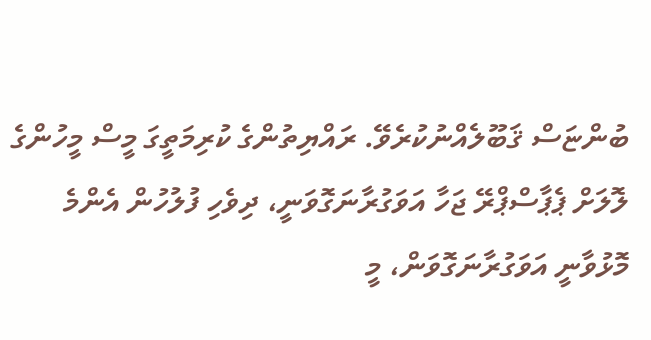ބުންޏަސް ޤަބޫލެއްނުކުރެވޭ. ރައްޔިތުންގެ ކުރިމަތީގަ މީސް މީހުންގެ ލޮލަށް ޕެޕާސްޕްރޭ ޖަހާ އަވަގުރާނަގޮވަނީ، ދިވެހި ފުލުހުން އެންމެ މޮޅުވާނީ އަވަގުރާނަގޮވަން، މީ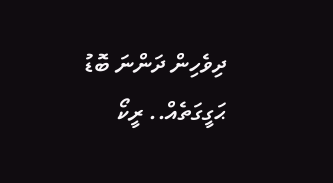ދިވެހިން ދަންނަ ބޮޑު ޙަގީގަތެއް.. ރީކޯ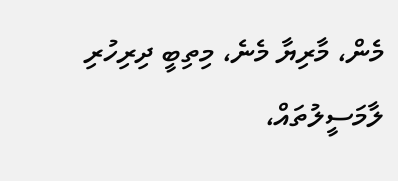މެން، މާރިޔާ މެނެ، މިތިބީ ދިރިހުރި ލާމަސީލުތައް،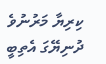ކިރިޔާ މަރުނުވެ ދުނިޔޭގަ އެތިބީ